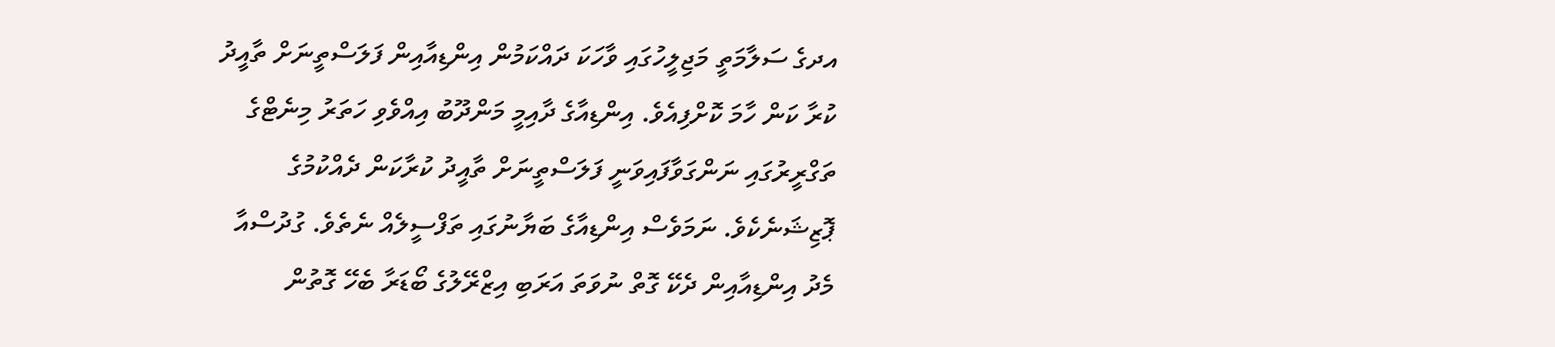އދގެ ސަލާމަތީ މަޖިލީހުގައި ވާހަކަ ދައްކަމުން އިންޑިއާއިން ފަލަސްތީނަށް ތާއީދު ކުރާ ކަން ހާމަ ކޮށްފިއެވެ. އިންޑިއާގެ ދާއިމީ މަންދޫބު އިއްވެވި ހަތަރު މިނެޓްގެ ތަގްރީރުގައި ނަންގަވާފައިވަނީ ފަލަސްތީނަށް ތާއީދު ކުރާކަން ދެއްކުމުގެ ޕޮޒިޝަނެކެވެ. ނަމަވެސް އިންޑިއާގެ ބަޔާނުގައި ތަފްސީލެއް ނެތެވެ. ގުދުސްއާ މެދު އިންޑިއާއިން ދެކޭ ގޮތް ނުވަތަ އަރަބި އިޒްރޭލުގެ ބޯޑަރާ ބެހޭ ގޮތުން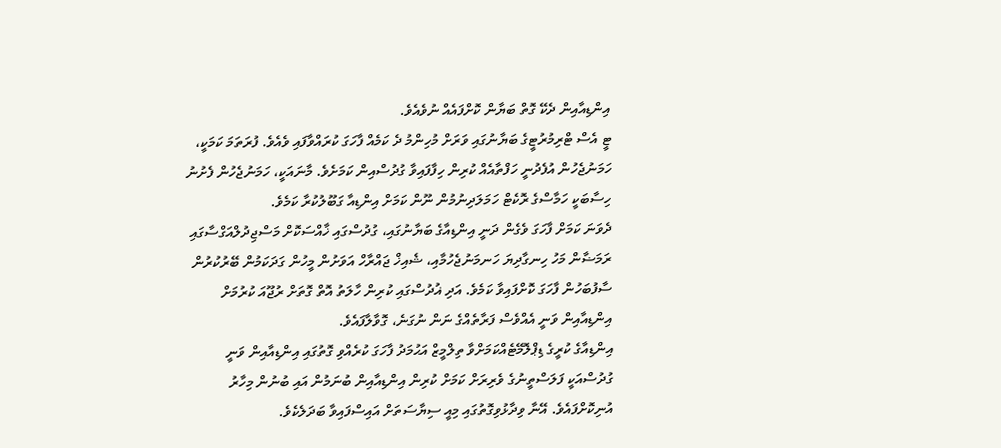އިންޑިއާއިން ދެކޭ ގޮތް ބަޔާން ކޮށްފައެއް ނުވެއެވެ.
ޓީ އެސް ޓްރިމުރުޓީގެ ބަޔާނުގައި ވަރަށް މުހިންމު ދެ ކަމެއް ފާހަގަ ކުރައްވާފައި ވެއެވެ. ފުރަތަމަ ކަމަކީ، ހަމަނުޖެހުން އުފެދުނީ ހަފްތާއެއް ކުރިން ހިފާފައިވާ ގުދުސްއިން ކަމަށެވެ. މާނައަކީ، ހަމަނުޖެހުން ފެށުނު ހިސާބަކީ ހަމާސްގެ ރޮކެޓް ހަމަލަދިނުމުން ނޫން ކަމަށް އިންޑިއާ ގަބޫލުކުރާ ކަމެވެ.
ދެވަނަ ކަމަށް ފާހަގަ ވެގެން ދަނީ އިންޑިއާގެ ބަޔާނުގައި، ގުދުސްގައި ޚާއްސަކޮށް މަސްޖިދުލްއަގްސާގައި ރަމަޟާން މަހު ހިނގާދިޔަ ހަނމަނުޖެހުމާއި، ޝެއިޚް ޖައްރާހް އަވަށުން މީހުން ގަދަކަމުން ބޭރުކުރުން ސާފުބަހުން ފާހަގަ ކޮށްފައިވާ ކަމެވެ. އަދި ޣުދުސްގައި ކުރިން ހާލަތު އޮތް ގޮތަށް ރުޖޫއަ ކުރުމަށް އިންޑިއާއިން ވަނީ އެއްވެސް ފަރާތެއްގެ ނަން ނުގަނެ، ގޮވާލާފައެވެ.
އިންޑިއާގެ ކުރީގެ ޑިޕްލޮމޭޓެއްކަމަށްވާ ތިލްމީޒް އަޙުމަދު ފާހަގަ ކުރެއްވި ގޮތުގައި އިންޑިއާއިން ވަނީ ގުދުސްއަކީ ފަލަސްތީނުގެ ވެރިރަށް ކަމަށް ކުރިން އިންޑިއާއިން ބުނަމުން އައި ބުނުން މިހާރު އުނިކޮށްފައެވެ. އޭނާ ވިދާޅުވިގޮތުގައި މިއީ ސިޔާސަތަށް އައިސްފައިވާ ބަދަލެކެވެ.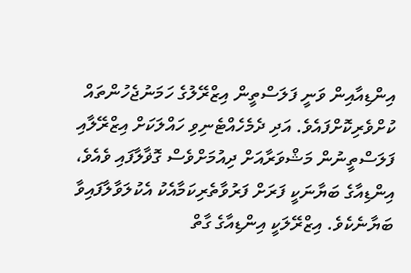އިންޑިއާއިން ވަނީ ފަލަސްތީން އިޒްރޭލުގެ ހަމަނުޖެހުންތައް ކުށްވެރިކޮށްފައެވެ. އަދި ދެމެހެއްޓެނިވި ހައްލަކަށް އިޒްރޭލާއި ފަލަސްތީނުން މަޝްވަރާއަށް ދިއުމަށްވެސް ގޮޥާލާފައި ވެއެވެ،
އިންޑިއާގެ ބަޔާނަކީ ފަރަށް ފަރުވާތެރިކަމާއެކު އެކުލަވާލާފައިވާ ބަޔާނެކެވެ. އިޒްރޭލަކީ އިންޑިއާގެ ގާތް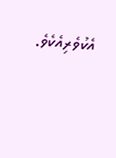އެކުވެރިއެކެވެ.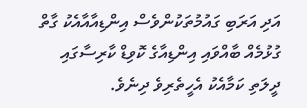އަދި އަރަބި ގައުމުތަކުންވެސް އިންޑިއާއާއެކު ގާތް ގުޅުމެއް ބާއްވައި އިންޑިއާގެ ކޮވިޑް ކާރިސާގައި ދީލަތި ކަމާއެކު އެހީތެރިވެ ދިނެވެ.